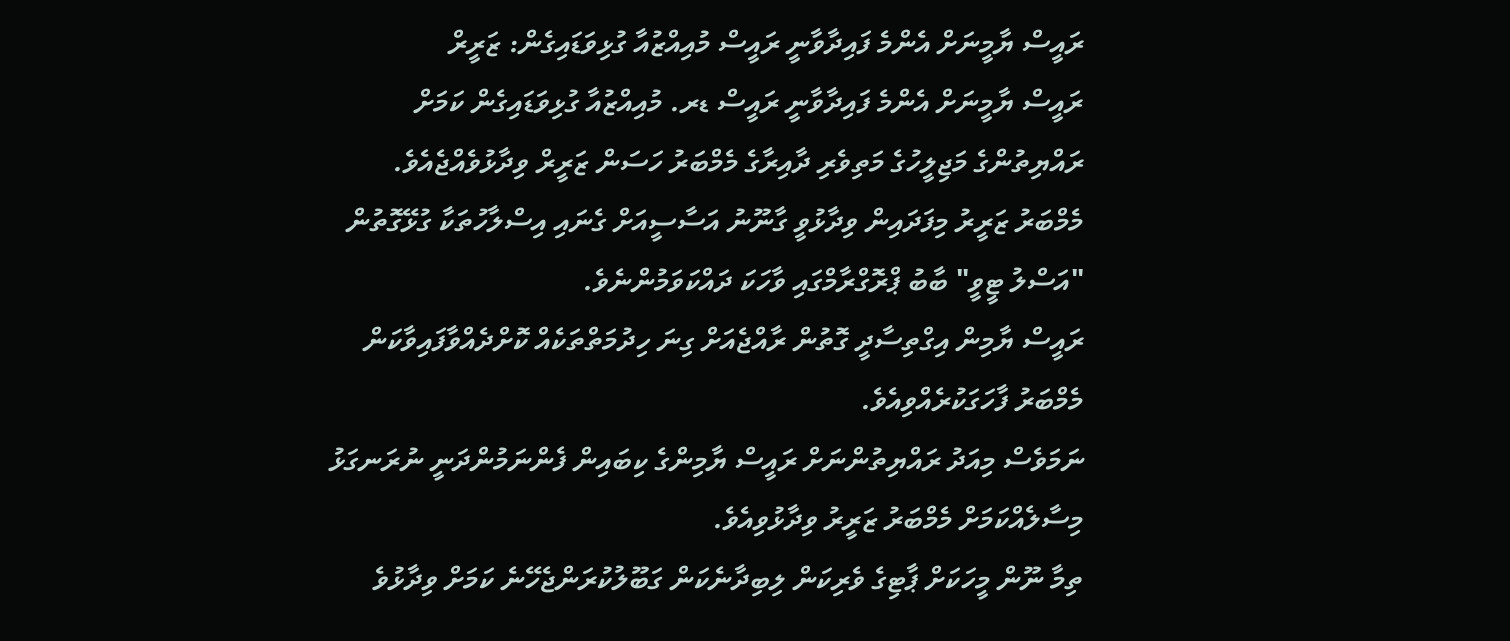ރައީސް ޔާމީނަށް އެންމެ ފައިދާވާނީ ރައީސް މުއިއްޒުއާ ގުޅިވަޑައިގެން: ޒަރީރް
ރައީސް ޔާމީނަށް އެންމެ ފައިދާވާނީ ރައީސް ޑރ. މުއިއްޒުއާ ގުޅިވަޑައިގެން ކަމަށް ރައްޔިތުންގެ މަޖިލީހުގެ މަތިވެރި ދާއިރާގެ މެމްބަރު ހަސަން ޒަރީރް ވިދާޅުވެއްޖެއެވެ.
މެމްބަރު ޒަރީރު މިފަދައިން ވިދާޅުވީ ގާނޫނު އަސާސީއަށް ގެނައި އިސްލާހުތަކާ ގުޅޭގޮތުން "އަސްލު ޓީވީ" ބާބު ޕްރޮގްރާމްގައި ވާހަކަ ދައްކަވަމުންނެވެ.
ރައީސް ޔާމިން އިގްތިސާދީ ގޮތުން ރާއްޖެއަށް ގިނަ ހިދުމަތްތަކެއް ކޮށްދެއްވާފައިވާކަން މެމްބަރު ފާހަގަކުރެއްވިއެވެ.
ނަމަވެސް މިއަދު ރައްޔިތުންނަށް ރައީސް ޔާމިންގެ ކިބައިން ފެންނަމުންދަނީ ނުރަނގަޅު މިސާލެއްކަމަށް މެމްބަރު ޒަރީރު ވިދާޅުވިއެވެ.
ތިމާ ނޫން މީހަކަށް ޕާޓިގެ ވެރިކަން ލިބިދާނެކަން ގަބޫލުކުރަންޖެހޭނެ ކަމަށް ވިދާޅުވެ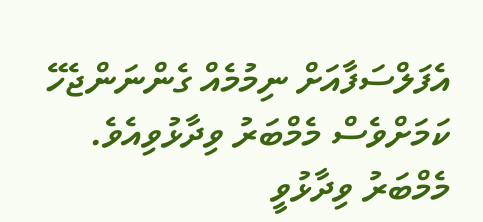އެފަލްސަފާއަށް ނިމުމެއް ގެންނަންޖެހޭ ކަމަށްވެސް މެމްބަރު ވިދާޅުވިއެވެ.
މެމްބަރު ވިދާޅުވީ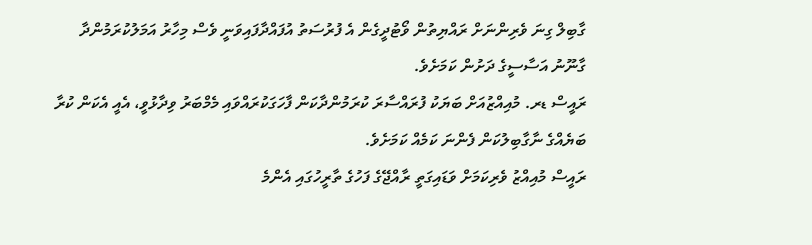ގާބިލް ގިނަ ވެރިންނަށް ރައްޔިތުން ވޯޓުދީގެން އެ ފުރުސަތު އުފައްދާފައިވަނީ ވެސް މިހާރު އަމަލުކުރަމުންދާ ގާނޫނު އަސާސީގެ ދަށުން ކަމަށެވެ.
ރައީސް ޑރ. މުއިއްޒުއަށް ބަޔަކު ފުރައްސާރަ ކުރަމުންދާކަން ފާހަގަކުރައްވައި މެމްބަރު ވިދާޅުވީ، އެއީ އެކަން ކުރާ ބަޔެއްގެ ނާގާބިލުކަން ފެންނަ ކަމެއް ކަމަށެވެ.
ރައީސް މުއިއްޒު ވެރިކަމަށް ވަޑައިގަތީ ރާއްޖޭގެ ފަހުގެ ތާރީހުގައި އެންމެ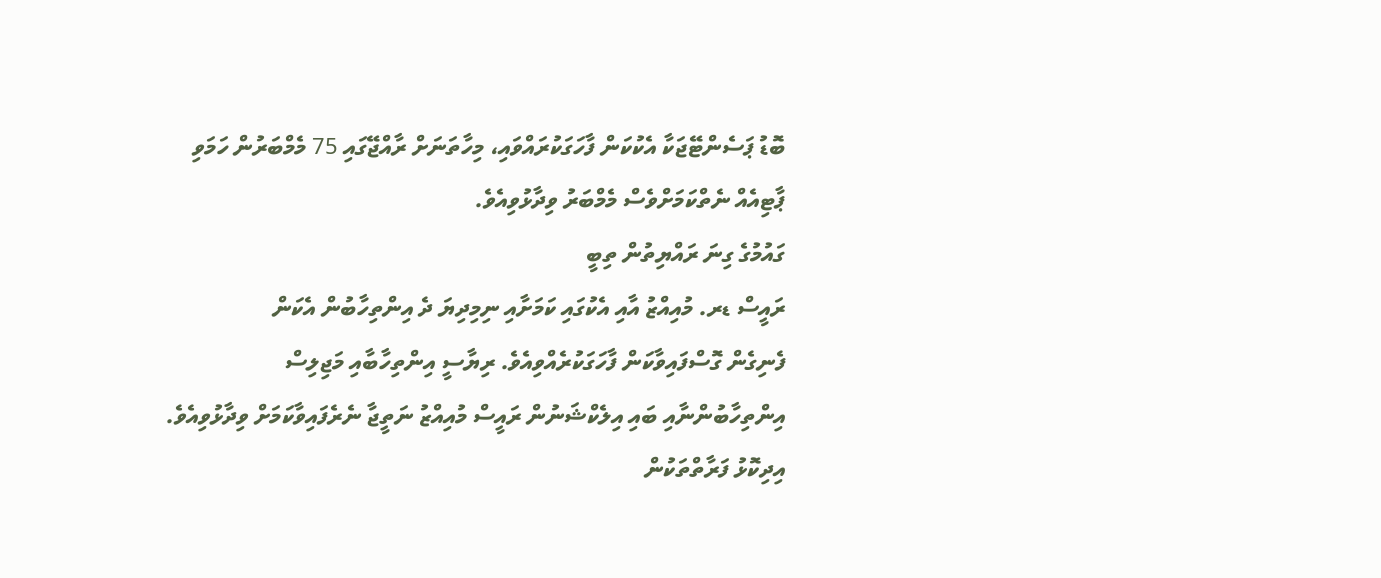ބޮޑު ޕަސެންޓޭޖަކާ އެކުކަން ފާހަގަކުރައްވައި، މިހާތަނަށް ރާއްޖޭގައި 75 މެމްބަރުން ހަމަވި
ޕާޓިއެއް ނެތްކަމަށްވެސް މެމްބަރު ވިދާޅުވިއެވެ.
ގައުމުގެ ގިނަ ރައްޔިތުން ތިބީ
ރައީސް ޑރ. މުއިއްޒު އާއި އެކުގައި ކަމަށާއި ނިމިދިޔަ ދެ އިންތިހާބުން އެކަން
ފެނިގެން ގޮސްފައިވާކަން ފާހަގަކުރެއްވިއެވެ. ރިޔާސީ އިންތިހާބާއި މަޖިލިސް
އިންތިހާބުންނާއި ބައި އިލެކްޝަނުން ރައީސް މުއިއްޒު ނަތީޖާ ނެރެފައިވާކަމަށް ވިދާޅުވިއެވެ.
އިދިކޮޅު ފަރާތްތަކުން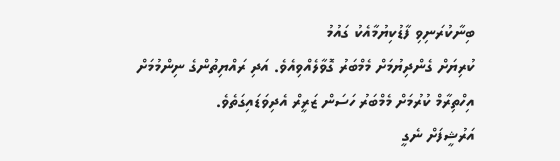ބިނާކުރަނިވި ފާޑުކިޔުމާއެކު ގައުމު
ކުރިޔަށް ގެންދިޔުމަށް މެމްބަރު ގޮވާލެއްވިއެވެ. އަދި ރައްޔިތުންގެ ނިންމުމަށް
އިހްތިރާމް ކުރުމަށް މެމްބަރު ހަސަން ޒަރީރް އެދިވަޑައިގަތެވެ.
އަރުޝީފަށް ނެގީ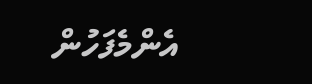އެންމެފަހުން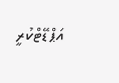އަޕްޑޭޓްކުރީ